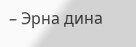– Эрна дина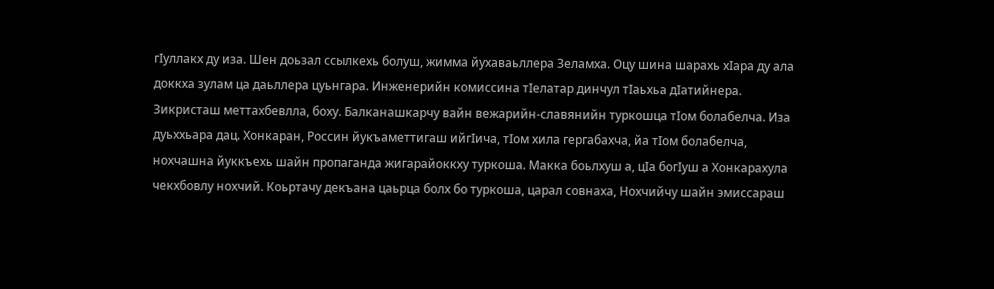гӏуллакх ду иза. Шен доьзал ссылкехь болуш, жимма йухаваьллера Зеламха. Оцу шина шарахь хӏара ду ала доккха зулам ца даьллера цуьнгара. Инженерийн комиссина тӏелатар динчул тӏаьхьа дӏатийнера. Зикристаш меттахбевлла, боху. Балканашкарчу вайн вежарийн-славянийн туркошца тӏом болабелча. Иза дуьххьара дац. Хонкаран, Россин йукъаметтигаш ийгӏича, тӏом хила гергабахча, йа тӏом болабелча, нохчашна йуккъехь шайн пропаганда жигарайоккху туркоша. Макка боьлхуш а, цӏа богӏуш а Хонкарахула чекхбовлу нохчий. Коьртачу декъана цаьрца болх бо туркоша, царал совнаха, Нохчийчу шайн эмиссараш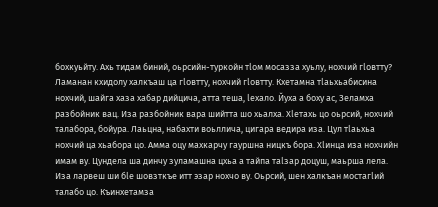бохкуьйту. Ахь тидам биний, оьрсийн-туркойн тӏом мосазза хуьлу, нохчий гӏовтту? Ламанан кхидолу халкъаш ца гӏовтту, нохчий гӏовтту. Кхетамна тӏаьхьабисина нохчий, шайга хаза хабар дийцича, атта теша, ӏехало. Йуха а боху ас, Зеламха разбойник вац. Иза разбойник вара шийтта шо хьалха. Хӏетахь цо оьрсий, нохчий талабора, бойура. Лаьцна, набахти воьллича, цигара ведира иза. Цул тӏаьхьа нохчий ца хьабора цо. Амма оцу махкарчу гауршна ницкъ бора. Хӏинца иза нохчийн имам ву. Цундела ша динчу зуламашна цхьа а тайпа таӏзар доцуш, маьрша лела. Иза ларвеш ши бӏе шовзткъе итт эзар нохчо ву. Оьрсий, шен халкъан мостагӏий талабо цо. Къинхетамза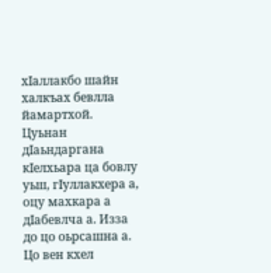хӏаллакбо шайн халкъах бевлла йамартхой. Цуьнан дӏаьндаргана кӏелхьара ца бовлу уьш, гӏуллакхера а, оцу махкара а дӏабевлча а. Изза до цо оьрсашна а. Цо вен кхел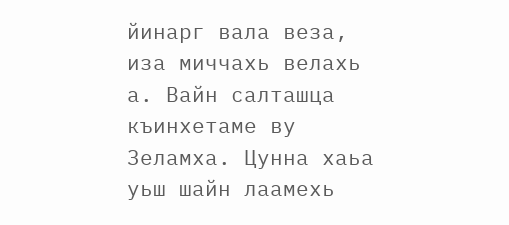йинарг вала веза, иза миччахь велахь а. Вайн салташца къинхетаме ву Зеламха. Цунна хаьа уьш шайн лаамехь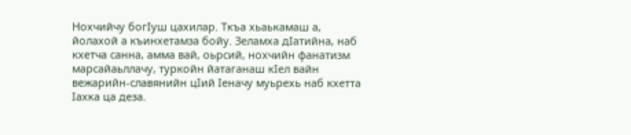Нохчийчу богӏуш цахилар. Ткъа хьаькамаш а, йолахой а къинхетамза бойу. Зеламха дӏатийна, наб кхетча санна, амма вай, оьрсий, нохчийн фанатизм марсайаьллачу, туркойн йатаганаш кӏел вайн вежарийн-славянийн цӏий ӏеначу муьрехь наб кхетта ӏахка ца деза.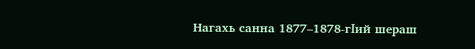Нагахь санна 1877–1878-гӏий шераш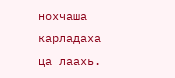нохчаша карладаха ца лаахь.